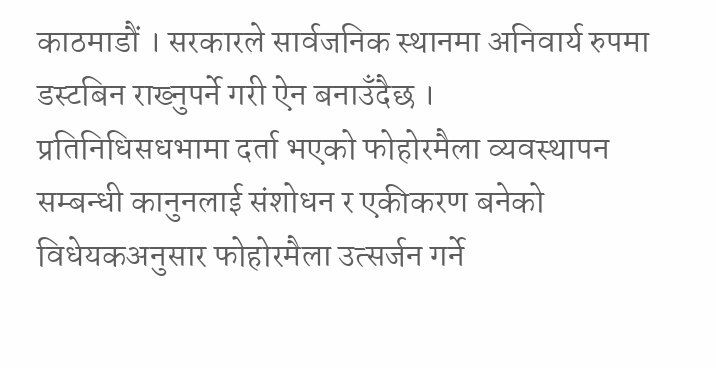काठमाडौं । सरकारले सार्वजनिक स्थानमा अनिवार्य रुपमा डस्टबिन राख्नुपर्ने गरी ऐन बनाउँदैछ ।
प्रतिनिधिसधभामा दर्ता भएको फोहोरमैला व्यवस्थापन सम्बन्धी कानुनलाई संशोधन र एकीकरण बनेको विधेयकअनुसार फोहोरमैला उत्सर्जन गर्ने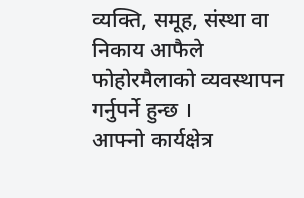व्यक्ति, समूह, संस्था वा निकाय आफैले फोहोरमैलाको व्यवस्थापन गर्नुपर्ने हुन्छ ।
आफ्नो कार्यक्षेत्र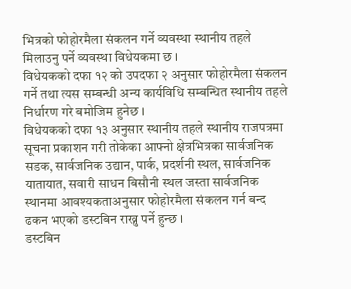भित्रको फोहोरमैला संकलन गर्ने व्यवस्था स्थानीय तहले मिलाउनु पर्ने व्यवस्था विधेयकमा छ ।
विधेयकको दफा १२ को उपदफा २ अनुसार फोहोरमैला संकलन गर्ने तथा त्यस सम्बन्धी अन्य कार्यविधि सम्बन्धित स्थानीय तहले निर्धारण गरे बमोजिम हुनेछ ।
विधेयकको दफा १३ अनुसार स्थानीय तहले स्थानीय राजपत्रमा सूचना प्रकाशन गरी तोकेका आफ्नो क्षेत्रभित्रका सार्वजनिक सडक, सार्वजनिक उद्यान, पार्क, प्रदर्शनी स्थल, सार्वजनिक यातायात, सवारी साधन बिसौनी स्थल जस्ता सार्वजनिक स्थानमा आवश्यकताअनुसार फोहोरमैला संकलन गर्न बन्द ढकन भएको डस्टबिन राख्नु पर्ने हुन्छ ।
डस्टबिन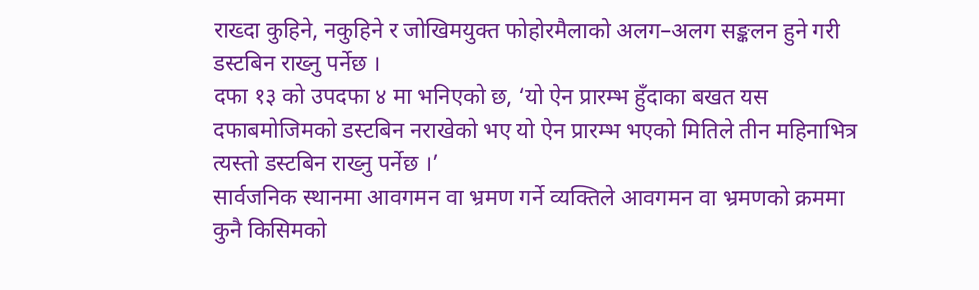राख्दा कुहिने, नकुहिने र जोखिमयुक्त फोहोरमैलाको अलग–अलग सङ्कलन हुने गरी डस्टबिन राख्नु पर्नेछ ।
दफा १३ को उपदफा ४ मा भनिएको छ, ‘यो ऐन प्रारम्भ हुँदाका बखत यस दफाबमोजिमको डस्टबिन नराखेको भए यो ऐन प्रारम्भ भएको मितिले तीन महिनाभित्र त्यस्तो डस्टबिन राख्नु पर्नेछ ।’
सार्वजनिक स्थानमा आवगमन वा भ्रमण गर्ने व्यक्तिले आवगमन वा भ्रमणको क्रममा कुनै किसिमको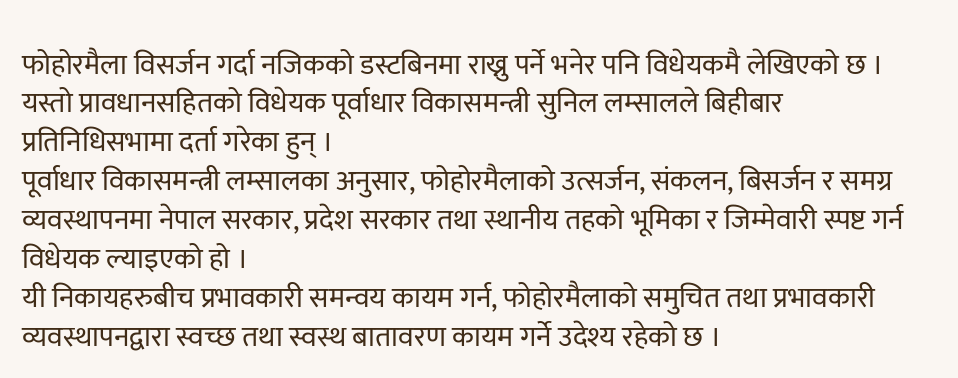फोहोरमैला विसर्जन गर्दा नजिकको डस्टबिनमा राख्नु पर्ने भनेर पनि विधेयकमै लेखिएको छ ।
यस्तो प्रावधानसहितको विधेयक पूर्वाधार विकासमन्त्री सुनिल लम्सालले बिहीबार प्रतिनिधिसभामा दर्ता गरेका हुन् ।
पूर्वाधार विकासमन्त्री लम्सालका अनुसार, फोहोरमैलाको उत्सर्जन, संकलन, बिसर्जन र समग्र व्यवस्थापनमा नेपाल सरकार, प्रदेश सरकार तथा स्थानीय तहको भूमिका र जिम्मेवारी स्पष्ट गर्न विधेयक ल्याइएको हो ।
यी निकायहरुबीच प्रभावकारी समन्वय कायम गर्न, फोहोरमैलाको समुचित तथा प्रभावकारी व्यवस्थापनद्वारा स्वच्छ तथा स्वस्थ बातावरण कायम गर्ने उदेश्य रहेको छ ।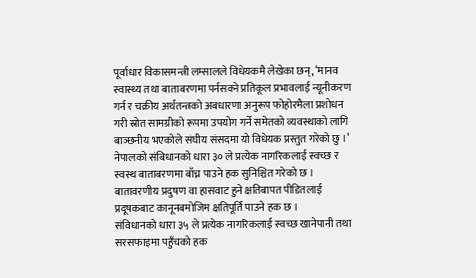पूर्वाधार विकासमन्त्री लम्सालले विधेयकमै लेखेका छन्, ‘मानव स्वास्थ्य तथा बाताबरणमा पर्नसक्ने प्रतिकूल प्रभावलाई न्यूनीकरण गर्न र चक्रीय अर्थतन्त्रको अबधारणा अनुरूप फोहोरमैला प्रशोधन गरी स्रोत सामग्रीको रूपमा उपयोग गर्ने समेतको व्यवस्थाको लागि बाञ्छनीय भएकोले संघीय संसदमा यो विधेयक प्रस्तुत गरेको छु ।’
नेपालको संबिधानको धारा ३० ले प्रत्येक नागरिकलाई स्वच्छ र स्वस्थ बाताबरणमा बाँच्न पाउने हक सुनिश्चित गरेको छ । बातावरणीय प्रदुषण वा हासवाट हुने क्षतिबापत पीडितलाई प्रदूषकबाट कानूनबमोजिम क्षतिपूर्ति पाउने हक छ ।
संविधानको धारा ३५ ले प्रत्येक नागरिकलाई स्वच्छ खानेपानी तथा सरसफाइमा पहुँचको हक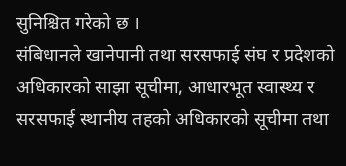सुनिश्चित गरेको छ ।
संबिधानले खानेपानी तथा सरसफाई संघ र प्रदेशको अधिकारको साझा सूचीमा, आधारभूत स्वास्थ्य र सरसफाई स्थानीय तहको अधिकारको सूचीमा तथा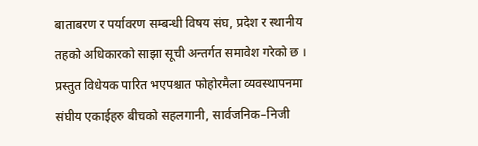बाताबरण र पर्यावरण सम्बन्धी विषय संघ, प्रदेश र स्थानीय तहको अधिकारको साझा सूची अन्तर्गत समावेश गरेको छ ।
प्रस्तुत विधेयक पारित भएपश्चात फोहोरमैला व्यवस्थापनमा संघीय एकाईहरु बीचको सहलगानी, सार्वजनिक–निजी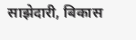साझेदारी, बिकास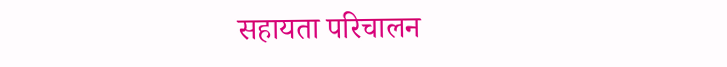सहायता परिचालन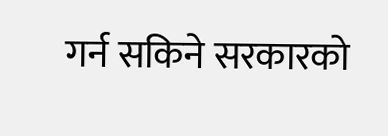गर्न सकिने सरकारको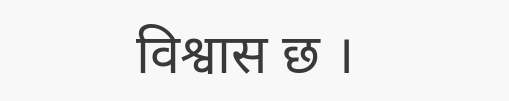विश्वास छ ।